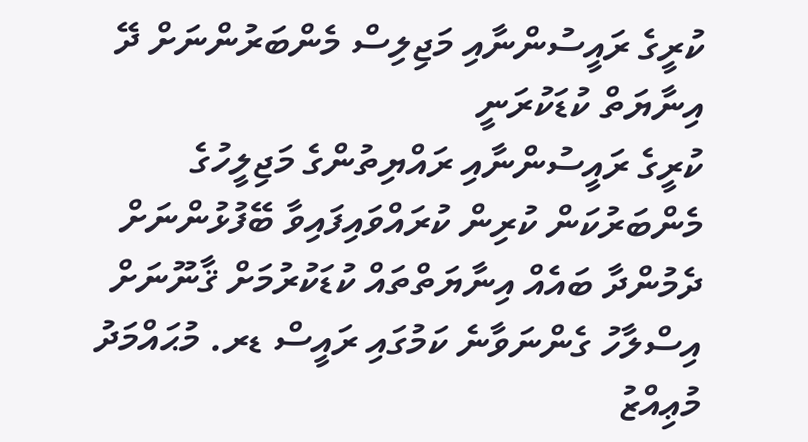ކުރީގެ ރައީސުންނާއި މަޖިލިސް މެންބަރުންނަށް ދޭ އިނާޔަތް ކުޑަކުރަނީ
ކުރީގެ ރައީސުންނާއި ރައްޔިތުންގެ މަޖިލީހުގެ މެންބަރުކަން ކުރިން ކުރައްވައިފައިވާ ބޭފުޅުންނަށް ދެމުންދާ ބައެއް އިނާޔަތްތައް ކުޑަކުރުމަށް ޤާނޫނަށް އިސްލާހު ގެންނަވާނެ ކަމުގައި ރައީސް ޑރ. މުޙައްމަދު މުޢިއްޒު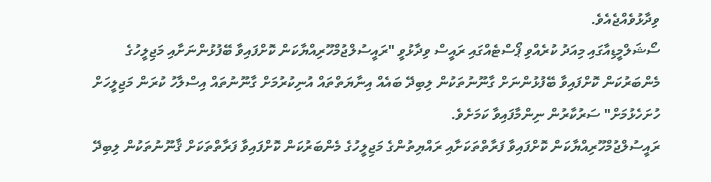ވިދާޅުވެއްޖެއެވެ.
ސޯޝަލްމީޑިއާގައި މިއަދު ކުރެއްވި ޕޯސްޓެއްގައި ރައީސް ވިދާޅުވީ "ރައީސުލްޖުމްހޫރިއްޔާކަން ކޮށްފައިވާ ބޭފުޅުންނަށާއި މަޖިލީހުގެ މެންބަރުކަން ކޮށްފައިވާ ބޭފުޅުންނަށް ގާނޫނުތަކުން ލިބިދޭ ބައެއް އިނާޔަތްތައް އުނިކުރުމަށް ގާނޫނުތައް އިސްލާހު ކުރަން މަޖިލީހަށް ހުށަހެޅުމަށް" ސަރުކާރުން ނިންމާފައިވާ ކަމަށެވެ.
ރައީސުލްޖުމްހޫރިއްޔާކަން ކޮށްފައިވާ ފަރާތްތަކަށާއި ރައްޔިތުންގެ މަޖިލީހުގެ މެންބަރުކަން ކޮށްފައިވާ ފަރާތްތަކަށް ޤާނޫނުތަކުން ލިބިދޭ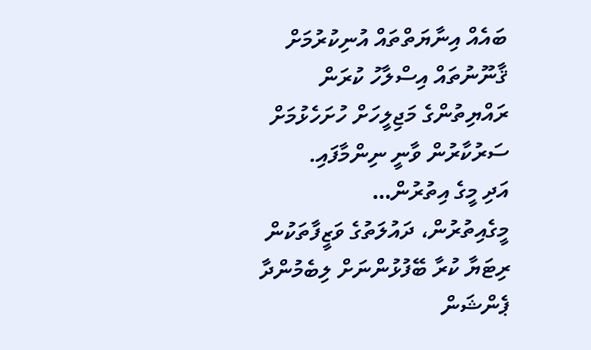ބައެއް އިނާޔަތްތައް އުނިކުރުމަށް ޤާނޫނުތައް އިސްލާހު ކުރަން ރައްޔިތުންގެ މަޖިލީހަށް ހުށަހެޅުމަށް ސަރުކާރުން ވާނީ ނިންމާފައި.
އަދި މީގެ އިތުރުން…
މީގެއިތުރުން، ދައުލަތުގެ ވަޒީފާތަކުން ރިޓަޔާ ކުރާ ބޭފުޅުންނަށް ލިބެމުންދާ ޕެންޝަން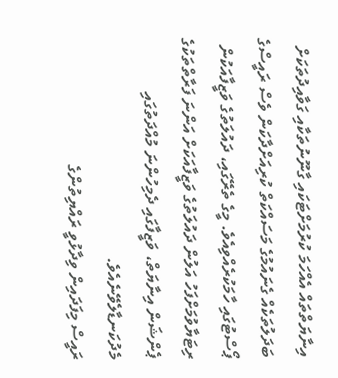އިނާޔަތްތައް އެއްހަމަ ކުރުމަށްޓަކައި ގާނޫނުތަކާއި ގަވާއިދުތަކަށް ބަދަލުތަކެއް ގެނައުމުގެ މަސައްކަތް ކުރިއަށްދާކަން ވެސް ރައީސްގެ ޕޯސްޓުގައި ހާމަކުރެއްވިއެވެ. މީގެ ތެރޭގައި، ދައުލަތުގެ ވަޒީފާއަކުން ރިޓަޔާވުމަށްފަހު އަލުން ދައުލަތުގެ ވަޒީފާއަކަށް އަންނަ ފަރާތްތަކުގެ ޕެންޝަން އިނާޔަތް، ވަޒީފާގައި ދެމިހުންނަ މުއްދަތުގައި މެދުކަނޑާލެވޭނެއެވެ.
ރައީސް މިފަދައިން ވިދާޅުވީ ރައްޔިތުންގެ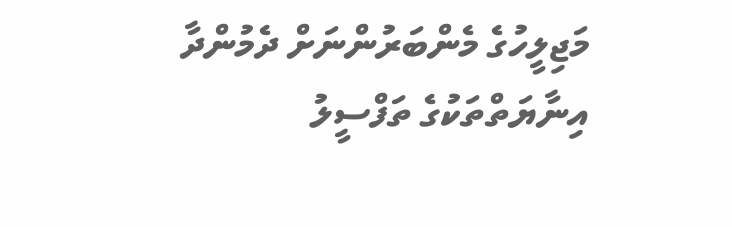މަޖިލީހުގެ މެންބަރުންނަށް ދެމުންދާ އިނާޔަތްތަކުގެ ތަފްސީލު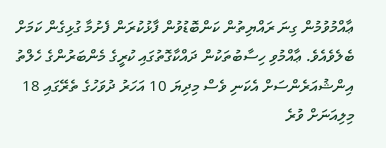ޢާއްމުވުމުން ގިނަ ރައްޔިތުން ކަންބޮޑުވުން ފާޅުކުރަން ފެށުމާ ގުޅިގެން ކަމަށް ބެލެވެއެވެ. ޢާއްމުވި ހިސާބުތަކުން ދައްކާގޮތުގައި ކުރީގެ މެންބަރުންގެ ހެލްތު އިންޝުއަރެންސަށް އެކަނި ވެސް މިދިޔަ 10 އަހަރު ދުވަހުގެ ތެރޭގައި 18 މިލިއަނަށް ވުރެ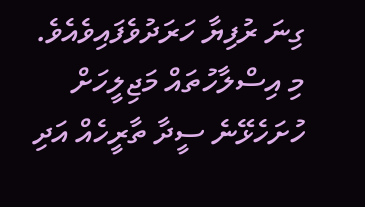ގިނަ ރުފިޔާ ހަރަދުވެފައިވެއެވެ.
މި އިސްލާހުތައް މަޖިލީހަށް ހުށަހެޅޭނެ ސީދާ ތާރީހެއް އަދި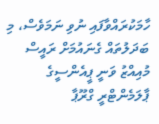ހާމަކުރައްވާފައި ނުވި ނަމަވެސް، މި ބަދަލުތައް ގެނައުމަށް ރައީސް މުއިއްޒު ވަނީ ޕީއެންސީގެ ޕާލަމެންޓްރީ ގްރޫޕާ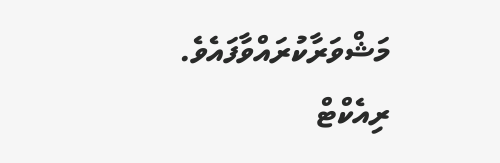މަޝްވަރާކުރައްވާފައެވެ.
ރިއެކްޓް